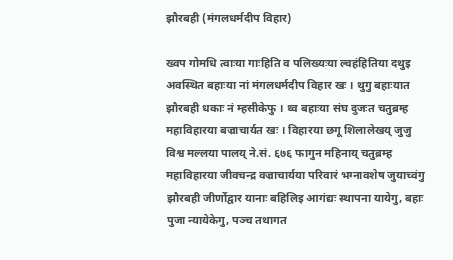झौरबही (मंगलधर्मदीप विहार)

ख्वप गोमधि त्वाःया गाःहिति व पलिख्यःया ल्वहंहितिया दथुइ अवस्थित बहाःया नां मंगलधर्मदीप विहार खः । थुगु बहाःयात झौरबही धकाः नं म्हसीकेफु । थ्व बहाःया संघ दुजःत चतुब्रम्ह महाविहारया बज्राचार्यत खः । विहारया छगू शिलालेखय्‌ जुजु विश्व मल्लया पालय्‌ ने.सं. ६७६ फागुन महिनाय्‌ चतुब्रम्ह महाविहारया जीवचन्द्र वज्राचार्यया परिवारं भग्नावशेष जुयाच्वंगु झौरबही जीर्णोद्वार यानाः बहिलिइ आगंद्यः स्थापना यायेगु, बहाः पुजा न्यायेकेगु, पञ्च तथागत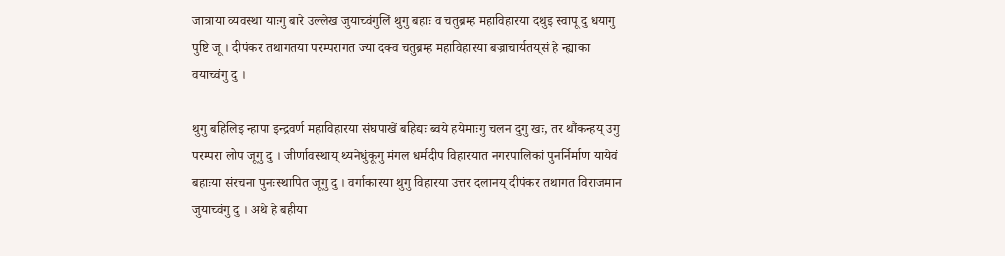जात्राया व्यवस्था याःगु बारे उल्लेख जुयाच्वंगुलिं थुगु बहाः व चतुब्रम्ह महाविहारया दथुइ स्वापू दु धयागु पुष्टि जू । दीपंकर तथागतया परम्परागत ज्या दक्व चतुब्रम्ह महाविहारया बज्राचार्यतय्‌सं हे न्ह्याका वयाच्वंगु दु ।

थुगु बहिलिइ न्हापा इन्द्रवर्ण महाविहारया संघपाखें बहिद्यः ब्वये हयेमाःगु चलन दुगु खः, तर थौंकन्हय्‌ उगु परम्परा लोप जूगु दु । जीर्णावस्थाय्‌ थ्यनेधुंकूगु मंगल धर्मदीप विहारयात नगरपालिकां पुनर्निर्माण यायेवं बहाःया संरचना पुनःस्थापित जूगु दु । वर्गाकारया थुगु विहारया उत्तर दलानय्‌ दीपंकर तथागत विराजमान जुयाच्वंगु दु । अथे हे बहीया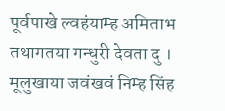पूर्वपाखे ल्वहंयाम्ह अमिताभ तथागतया गन्धुरी देवता दु । मूलुखाया जवंखवं निम्ह सिंह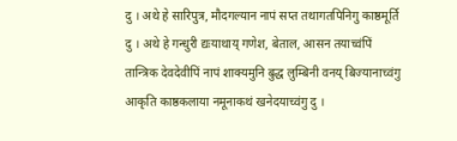दु । अथे हे सारिपुत्र, मौदगल्यान नापं सप्त तथागतपिनिगु काष्ठमूर्ति दु । अथे हे गन्धुरी द्यःयाथाय्‌ गणेश, बेताल, आसन तयाच्वंपिं तान्त्रिक देवदेवीपिं नापं शाक्यमुनि बुद्ध लुम्बिनी वनय्‌ बिज्यानाच्वंगु आकृति काष्ठकलाया नमूनाकथं खनेदयाच्वंगु दु ।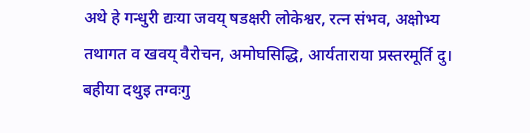अथे हे गन्धुरी द्यःया जवय्‌ षडक्षरी लोकेश्वर, रत्न संभव, अक्षोभ्य तथागत व खवय्‌ वैरोचन, अमोघसिद्धि, आर्यताराया प्रस्तरमूर्ति दु। बहीया दथुइ तग्वःगु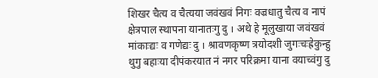शिखर चैत्य व चैत्यया जवंखवं निगः वज्रधातु चैत्य व नापं क्षेत्रपाल स्थापना यानातःगु दु । अथे हे मूलुखाया जवंखवं मांकाःद्यः व गणेद्यः दु । श्रावणकृष्ण त्रयोदशी जुगःचःह्रेकुन्हु थुगु बहाःया दीपंकरयात नं नगर परिक्रमा याना वयाच्वंगु दु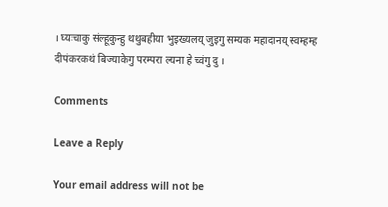। घ्यःचाकु संल्हूकुन्हु थथुबहीया भुइख्यलय्‌ जुइगु सम्यक महादानय्‌ स्वम्हम्ह दीपंकरकथं बिज्याकेगु परम्परा ल्यना हे च्वंगु दु ।

Comments

Leave a Reply

Your email address will not be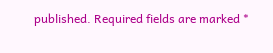published. Required fields are marked *